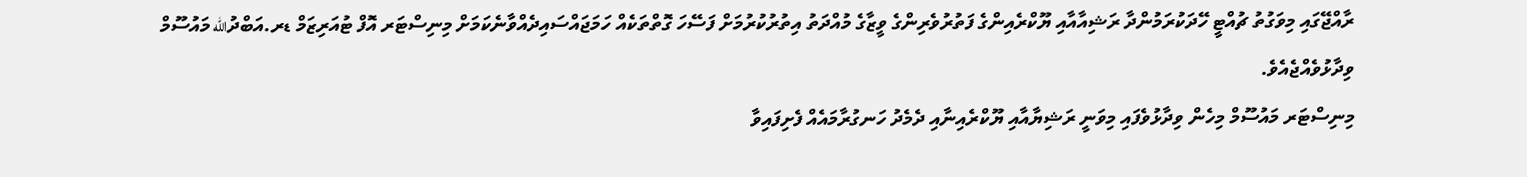ރާއްޖޭގައި މިވަގުތު ޗުއްޓީ ހޭދަކުރަމުންދާ ރަޝިއާއާއި ޔޫކްރެއިންގެ ފަތުރުވެރިންގެ ވީޒާގެ މުއްދަތު އިތުރުކުރުމަށް ފަސޭހަ ގޮތްތަކެއް ހަމަޖައްސައިދެއްވާނެކަމަށް މިނިސްޓަރ އޮފް ޓުއަރިޒަމް ޑރ.އަބްދުالله މައުސޫމް ވިދާޅުވެއްޖެއެވެ.
މިނިސްޓަރ މައުސޫމް މިހެން ވިދާޅުވެފައި މިވަނީ ރަޝިޔާއާއި ޔޫކްރެއިނާއި ދެމެދު ހަނގުރާމައެއް ފެށިފައިވާ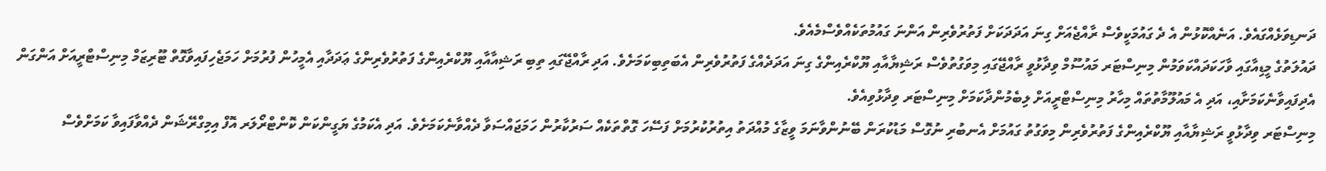ދަނޑިވަޅެއްގައެވެ. އަނެއްކޮޅުން އެ ދެ ގައުމަކީވެސް ރާއްޖެއަށް ގިނަ އަދަދަކަށް ފަތުރުވެރިން އަންނަ ގައުމުތަކެއްވެސްމެއެވެ.
ދައުލަތުގެ މީޑިއާގައި ވާހަކަދައްކަވަމުން މިނިސްޓަރ މައުސޫމް ވިދާޅުވީ ރާއްޖޭގައި މިވަގުތުވެސް ރަޝިޔާއާއި ޔޫކްރެއިންގެ ގިނަ އަދަދެއްގެ ފަތުރުވެރިން އެބަތިބިކަމަށެވެ. އަދި ރާއްޖޭގައި ތިބި ރަޝިއާއާއި ޔޫކްރެއިންގެ ފަތުރުވެރިންގެ ޢަދަދާއި އެމީހުން ފުރުމަށް ހަމަޖެހިފައިވާގޮތް ޓޫރިޒަމް މިނިސްޓްރީއަށް އަންގަން އެދިފައިވާނެކަމަށާއި، އަދި އެ މައުލޫމާތުތައް މިހާރު މިނިސްޓްރީއަށް ލިބެމުންދާކަމަށް މިނިސްޓަރ ވިދާޅުވިއެވެ.
މިނިސްޓަރ ވިދާޅުވީ ރަޝިޔާއާއި ޔޫކްރެއިންގެ ފަތުރުވެރިން މިވަގުތު ގައުމަށް އެނބުރި ނުގޮސް މަޑުކުރަން ބޭނުންވާނަމަ ވީޒާގެ މުއްދަތު އިތުރުކުރުމަށް ފަސޭހަ ގޮތްތަކެއް ސަރުކާރުން ހަމަޖައްސަވާ ދެއްވާނެކަމަށެވެ. އަދި އެކަމުގެ ޔަގީންކަން ކޮންޓްރޯލަރ އޮފް އިމިގްރޭޝަން ދެއްވާފައިވާ ކަމަށްވެސް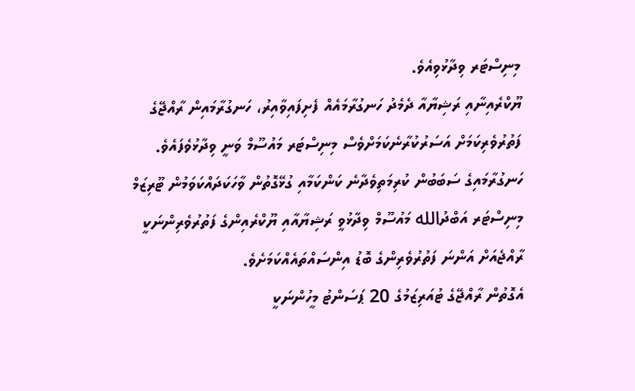މިނިސްޓަރ ވިދާޅުވިއެވެ.
ޔޫކްރެއިނާއި ރަޝިޔާއާ ދެމެދު ހަނގުރާމައެއް ފެށިފައިވާއިރު، ހަނގުރާމައިން ރާއްޖޭގެ ފަތުރުވެރިކަމަށް އަސަރުކުރާނެކަމަށްވެސް މިނިސްޓަރ މައުސޫމް ވަނީ ވިދާޅުވެފައެވެ.
ހަނގުރާމައިގެ ސަބަބުން ކުރިމަތިވެދާނެ ކަންކަމާއި ގުޅޭގޮތުން ވާހަކަދައްކަވަމުން ޓޫރިޒަމް މިނިސްޓަރ އަބްދުالله މައުސޫމް ވިދާޅުވީ ރަޝިޔާއާއި ޔޫކްރެއިންގެ ފަތުރުވެރިންނަކީ ރާއްޖެއަށް އަންނަ ފަތުރުވެރިންގެ ބޮޑު އިންސައްތައެއްކަމަށެވެ.
އެގޮތުން ރާއްޖޭގެ ޓުއަރިޒަމުގެ 20 ޕަސަންޓު މީހުންނަކީ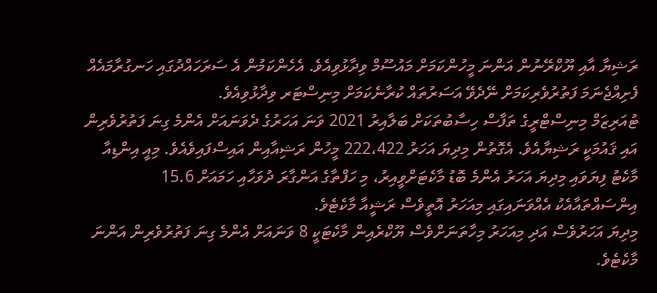ރަޝިޔާ އާއި ޔޫކްރޭނުން އަންނަ މީހުންކަމަށް މައުސޫމް ވިދާޅުވިއެވެ. އެހެންކަމުން އެ ސަރަހައްދުގައި ހަނގުރާމައެއް ފެށިއްޖެނަމަ ފަތުރުވެރިކަމަށް ނޭދެވޭ އަސަރުތައް ކުރާނެކަމަށް މިނިސްޓަރ ވިދާޅުވިއެވެ.
ޓުއަރިޒަމް މިނިސްޓްރީގެ ތަފާސް ހިސާބުތަކަށް ބަލާއިރު 2021 ވަނަ އަހަރުގެ ދެވަނައަށް އެންމެ ގިނަ ފަތުރުވެރިން އައި ޤައުމަކީ ރަޝިޔާއެވެ. އެގޮތުން މިދިޔަ އަހަރު 222،422 މީހުން ރަޝިއާއިން އައިސްފައިވެއެވެ. މިއީ އިންޑިއާ މާކެޓު ފިޔަވައި މިދިޔަ އަހަރު އެންމެ ބޮޑު މާކެޓަށްވީއިރު، މި ހަފްތާގެ އަންގާރަ ދުވަހާއި ހަމައަށް 15.6 އިންސައްތައާއެކު އެއްވަނައިގައި މިއަހަރު އޮތީވެސް ރަޝީއާ މާކެޓެވެ.
މިދިޔަ އަހަރުވެސް އަދި މިއަހަރު މިހާތަނަށްވެސް ޔޫކްރެއިން މާކެޓަކީ 8 ވަނައަށް އެންމެ ގިނަ ފަތުރުވެރިން އަންނަ މާކެޓެވެ.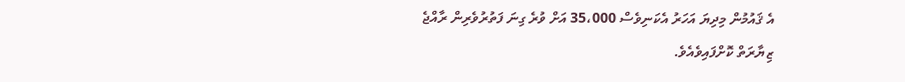އެ ޤައުމުން މިދިޔަ އަހަރު އެކަނިވެސް 35،000 އަށް ވުރެ ގިނަ ފަތުރުވެރިން ރާއްޖެ ޒިޔާރަތް ކޮށްފައިވެއެވެ.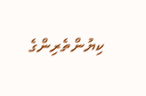ކިޔުންތެރިންގެ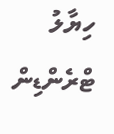ހިޔާލު
ޓްރެންޑިން